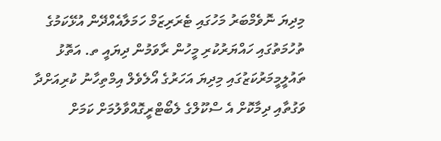މިދިޔަ ނޮވެމްބަރު މަހުގައި ޓެރަރިޒަމް ހަމަލާއެއްދޭން އުޅޭކަމުގެ ތުހުމަތުގައި ހައްޔަރުކުރި މީހުން ރާވަމުން ދިޔައީ ތ. އަތޮޅު ތައުލީމީމަރުކަޒުގައި މިދިޔަ އަހަރުގެ އޯލެވެލް އިމްތިހާނު ކުރިއަށްދާ ވަގުތާއި ދިމާކޮށް އެ ސްކޫލްގެ ލެބޯޓްރީގޮއްވާލުމަށް ކަމަށް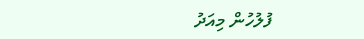ފުލުހުން މިއަދު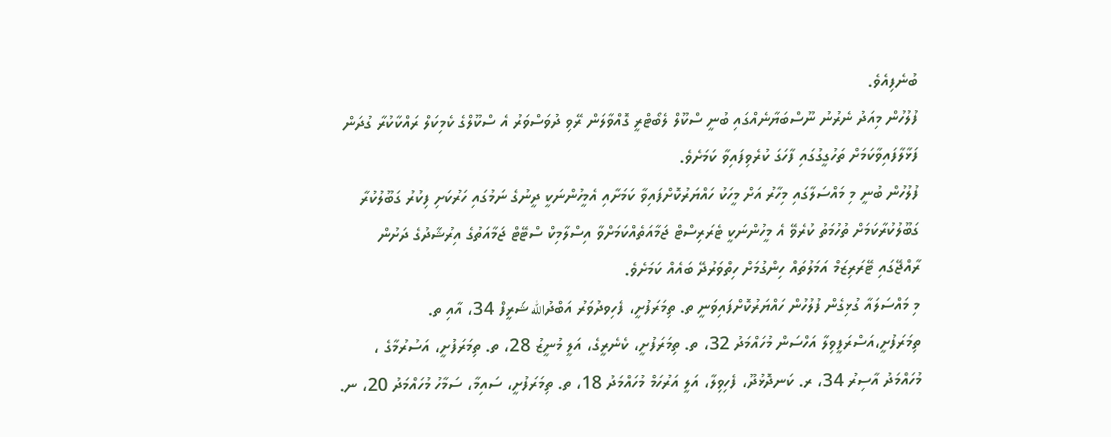ބުނެފިއެވެ.
ފުލުހުން މިއަދު ނެރުނު ނޫސްބަޔާނެއްގައި ބުނީ ސްކޫލް ލެބޯޓްރީ ގޮއްވާލަން ރޭވި ދުވަސްވަރު އެ ސްކޫލްގެ ކެމިކަލް ރައްކާކުރާ ގުދަން ފަޅާލާފައިވާކަމަށް ތަހުގީގުގައި ފާހަގަ ކުރެވިފައިވާ ކަމަށެވެ.
ފުލުހުން ބުނީ މި މައްސަލާގައި މިހާރު އަށް މީހަކު ހައްޔަރުކޮށްފައިވާ ކަމަށާއި އެމީހުންނަކީ ދީނުގެ ނަމުގައި ހަރުކަށި ފިކުރު ގަބޫލުކުރާ ގަބޫލުކުރާކަމަށް ތުހުމަތު ކުރެވޭ އެ މީހުންނަކީ ޓެރަރިސްޓް ޖަމާއަތެއްކަމަށްވާ އިސްލާމިކް ސްޓޭޓް ޖަމާއަތުގެ އިރުޝާދުގެ ދަށުން ރާއްޖޭގައި ޓޭރަރިޒަމް އަމަލުތައް ހިންގުމަށް ހިތްވަރުދޭ ބައެއް ކަމަށެވެ.
މި މައްސަލައާ ގުޅިގެން ފުލުހުން ހައްޔަރުކޮށްފައިވަނީ ތ. ތިމަރަފުށީ، ފެހިވދުވަރު އަބްދުالله ޝަރީފް 34، އާއި ތ. ތިމަރަފުށީ،އަސްރަފީވިލާ އަހްސަން މުހައްމަދު 32، ތ. ތިމަރަފުށީ، ކެނެރީގެ، އަލީ މުނީޒު 28، ތ. ތިމަރަފުށީ، އަސުރުމާގެ ، މުހައްމަދު އާސިރު 34، ރ. ކަނދޮޅުދޫ، ފެހިވިލާ، އަލީ އަރުހަމް މުހައްމަދު 18، ތ. ތިމަރަފުށީ، ސައިމާ، ސަމާހު މުހައްމަދު 20، ނ.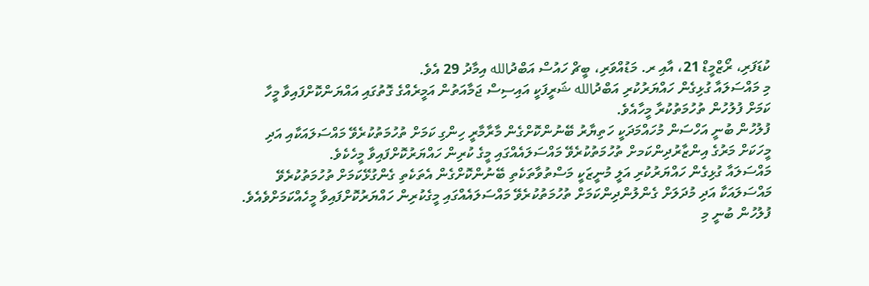ކުޑަފަރި، ރޯޒްމީޑް 21، އާއި ރ. މަޑުއްވަރި، ބީޗް ހައުސް އަބްދުالله އިމާދު 29 އެވެ.
މި މައްސަލައާ ގުޅިގެން ހައްޔަރުކުރި އަބްދުالله ޝަރީފަކީ އައިސިސް ޖަމާއަތުން އަމީރެއްގެ ގޮތުގައި އައްޔަންކޮށްފައިވާ މީހާ ކަމަށް ފުލުހުން ތުހުމަތުކުރާ މީހާއެވެ.
ފުލުހުން ބުނީ އަހްސަން މުހައްމަދަކީ ހަތިޔާރު ބޭނުންކޮށްގެން މާރާމާރީ ހިންގި ކަމަށް ތުހުމަތުކުރެވޭ މައްސަލައަކާއި އަދި މީހަކަށް މަރުގެ އިންޒާރުދިންކަމށް ތުހުމަތުކުރެވޭ މައްސަލައެއްގައި މީގެ ކުރިން ހައްޔަރުކޮށްފައިވާ މީހެކެވެ.
މައްސަލައާ ގުޅިގެން ހައްޔަރުކުރި އަލީ މުނީޒަކީ މަސްތުވާތަކެތި ބޭނުންކޮށްގެން އެތަކެތި ގެންގުޅޭކަމަށް ތުހުމަތުކުރެވޭ މައްސަލައަކާ އަދި މުދަލަށް ގެންލުންދިންކަމަށް ތުހުމަތުކުރެވޭ މައްސަލައެއްގައި މީގެކުރިން ހައްޔަރުކޮށްފައިވާ މީހެއްކަމަށްވެއެވެ.
ފުލުހުން ބުނީ މި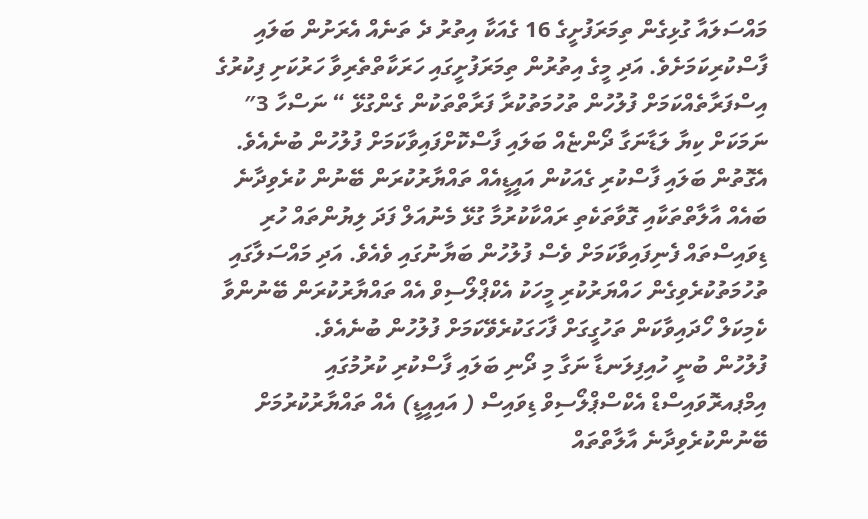މައްސަލައާ ގުޅިގެން ތިމަރަފުށީގެ 16 ގެއަކާ އިތުރު ދެ ތަނެއް އެރަށުން ބަލައި ފާސްކުރިކަމަށެވެ. އަދި މީގެ އިތުރުން ތިމަރަފުށީގައި ހަރަކާތްތެރިވާ ހަރުކަށި ފިކުރުގެ އިސްފަރާތެއްކަމަށް ފުލުހުން ތުހުމަތުކުރާ ފަރާތްތަކުން ގެންގުޅޭ “ ނަސްހާ 3″ ނަމަކަށް ކިޔާ ލަޑާނަގާ ދޯންޏެއް ބަލައި ފާސްކޮށްފައިވާކަމަށް ފުލުހުން ބުނެއެވެ.
އެގޮތުން ބަލައި ފާސްކުރި ގެއަކުން އައީޑީއެއް ތައްޔާރުކުރަން ބޭނުން ކުރެވިދާނެ ބައެއް އާލާތްތަކާއި ގޮވާތަކެތި ރައްކާކުރުމާ ގުޅޭ މެނުއަލް ފަދަ ލިޔުންތައް ހުރި ޑިވައިސްތައް ފެނިފައިވާކަމަށް ވެސް ފުލުހުން ބަޔާނުގައި ވެއެވެ. އަދި މައްސަލާގައި ތުހުމަތުކުރެވިގެން ހައްޔަރުކުރި މީހަކު އެކްޕްލޯސިވް އެއް ތައްޔާރުކުރަން ބޭނުންވާ ކެމިކަލް ހޯދައިވާކަން ތަހުގީގަށް ފާހަގަކުރެވޭކަމަށް ފުލުހުން ބުނެއެވެ.
ފުލުހުން ބުނީ ހުއިފިލަނޑާ ނަގާ މި ދޯނި ބަލައި ފާސްކުރި ކުރުމުގައި އިމްޕއރޮވައިސްޑް އެކްސްޕްލޯސިވް ޑިވައިސް ( އައިއީޑީ) އެއް ތައްޔާރުކުރުމަށް ބޭނުންކުރެވިދާނެ އާލާތްތައް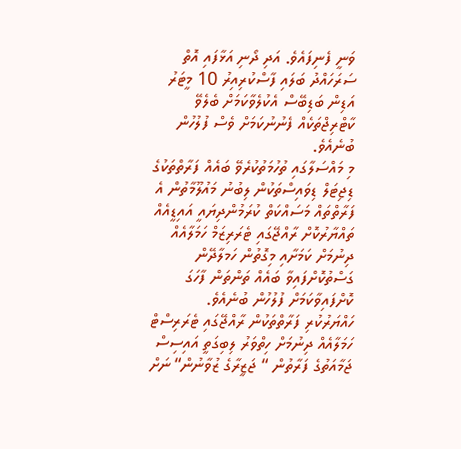ވަނީ ފެނިފައެވެ. އަދި ދޯނި އަޅާފައި އޮތް ސަރަހައްދު ބަލައި ފާސްކުރިއިރު 10 މީޓަރު އަޑިން ބަޑިބޭސް އެކުލެވާކަމަށް ބެލެވޭ ކާޓްރިޖްތަކެއް ފެނުނުކަމަށް ވެސް ފުލުހުން ބުނެއެވެ.
މި މައްސަލާގައި ތުހުމަތުކުރެވޭ ބައެއް ފަރާތްތަކުގެ ޑިޖިޓަލް ޑިވައިސްތަކުން ލިބުނު މައުލޫމާތުން އެ ފަރާތްތައް މަސައްކަތް ކުރަމުންދިޔައީ އައިޑީއެއް ތައްޔާރުކޮށް ރާއްޖޭގައި ޓެރަރިޒަމް ހަމަލާއެއް ދިނުމަށް ކަމަށާއި މިގޮތުން ހަމލާދޭން ގަސްތުކޮށްފައިވާ ބައެއް ތަންތަން ފާހަގަ ކޮށްފައިވާކަމަށް ފުލުހުން ބުނެއެވެ.
ހައްޔަރުކުރި ފަރާތްތަކުން ރާއްޖޭގައި ޓެރަރިސްޓް ހަމަލާއެއް ދިނުމަށް ހިތްވަރު ލިބިގަތީ އައިސިސް ޖަމާއަތުގެ ފަރާތުން “ ޖަޒީރާގެ ޒުވާނުން“ ނަށް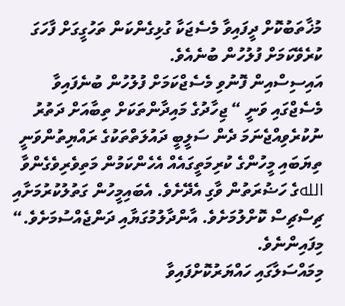މުޚާތަބުކޮށް ދީފައިވާ މެސެޖަކާ ގުޅިގެންކަން ތަހުގީގަށް ފާހަގަ ކުރެވޭކަމަށް ފުލުހުން ބުނެއެވެ.
އައިސިސްއިން ފޮނުވި މެސެޖްކަމަށް ފުލުހުން ބުނެފައިވާ މެސެޖްގައި ވަނީ “ ޖިހާދުގެ މައިދާންތަކަށް ތިބާއަށް ދަތުރު ނުކުރެވިއްޖެނަމަ ދެން ސަލީބީ ދައުލަތްތަކުގެ ރައްޔިތުންވަނީ ތިޔަބައި މީހުންގެ ކުރިމަތީގައެއް އެހެންކަމުން މަތިވެރިވެގެންވާ اللهގެ ހަޟުރަތުން ވާގި އެދޭށެވެ. އެބައިމީހުން ގަތުލުކުރުމަށާއި ޗިސްޗިސް ކޮށްލުމަށެވެ. އާންދާލުމުގަޔާއި ދަންޖެއްސުމަށެވެ.“ މިފައިންނެވެ.
މިމައްސަލާގައި ހައްޔަރުކޮށްފައިވާ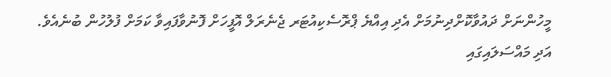މީހުންނަށް ދައުވާކޮށްދިނުމަށް އެދި އިއްޔެ ޕްރޮސެކިއުޓަރ ޖެނެރަލް އޮފީހަށް ފޮނުވާފައިވާ ކަމަށް ފުލުހުން ބުނެއެވެ. އަދި މައްސަލައިގައި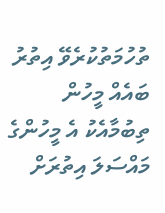ތުހުމަތުކުރެވޭ އިތުރު ބައެއް މީހުން ތިބުމާއެކު އެ މީހުންގެ މައްސަލަ އިތުރަށް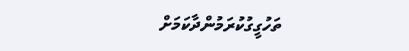ތަހުގީގުކުރަމުންދާކަމަށް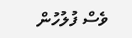ވެސް ފުލުހުން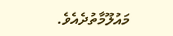މައުލޫމާތުދެއެވެ.